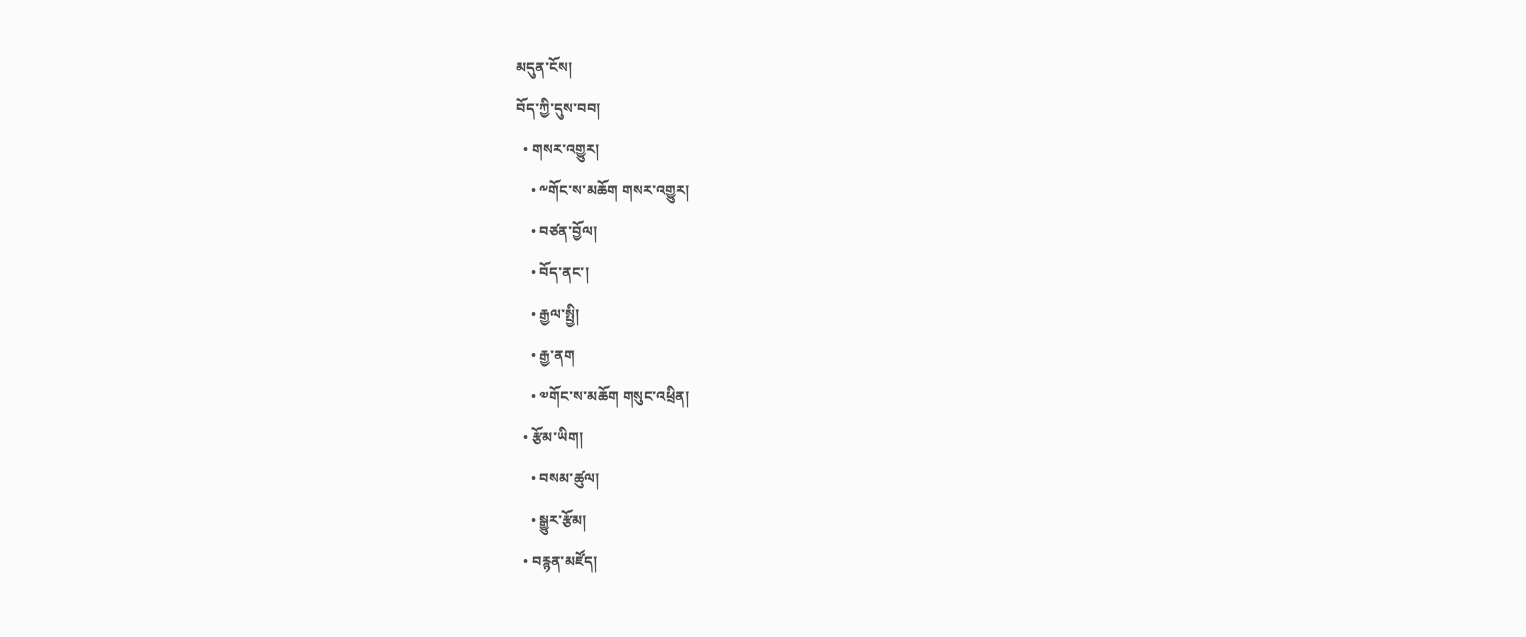མདུན་ངོས།
བོད་ཀྱི་དུས་བབ།
  • གསར་འགྱུར།
    • ༸གོང་ས་མཆོག གསར་འགྱུར།
    • བཙན་བྱོལ།
    • བོད་ནང་།
    • རྒྱལ་སྤྱི།
    • རྒྱ་ནག
    • ༧གོང་ས་མཆོག གསུང་འཕྲིན།
  • རྩོམ་ཡིག།
    • བསམ་ཚུལ།
    • སྒྱུར་རྩོམ།
  • བརྙན་མཛོད།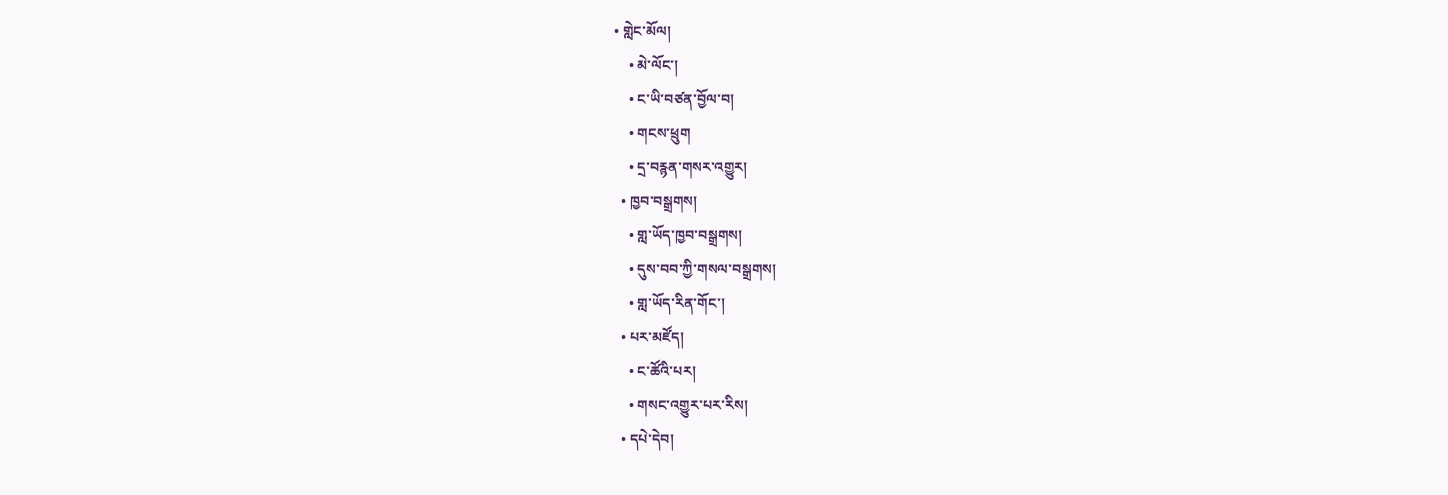• གླེང་མོལ།
    • མེ་ལོང་།
    • ང་ཡི་བཙན་བྱོལ་བ།
    • གངས་ཕྲུག
    • དྲ་བརྙན་གསར་འགྱུར།
  • ཁྱབ་བསྒྲགས།
    • གླ་ཡོད་ཁྱབ་བསྒྲགས།
    • དུས་བབ་ཀྱི་གསལ་བསྒྲགས།
    • གླ་ཡོད་རིན་གོང་།
  • པར་མཛོད།
    • ང་ཚོའི་པར།
    • གསང་འགྱུར་པར་རིས།
  • དཔེ་དེབ།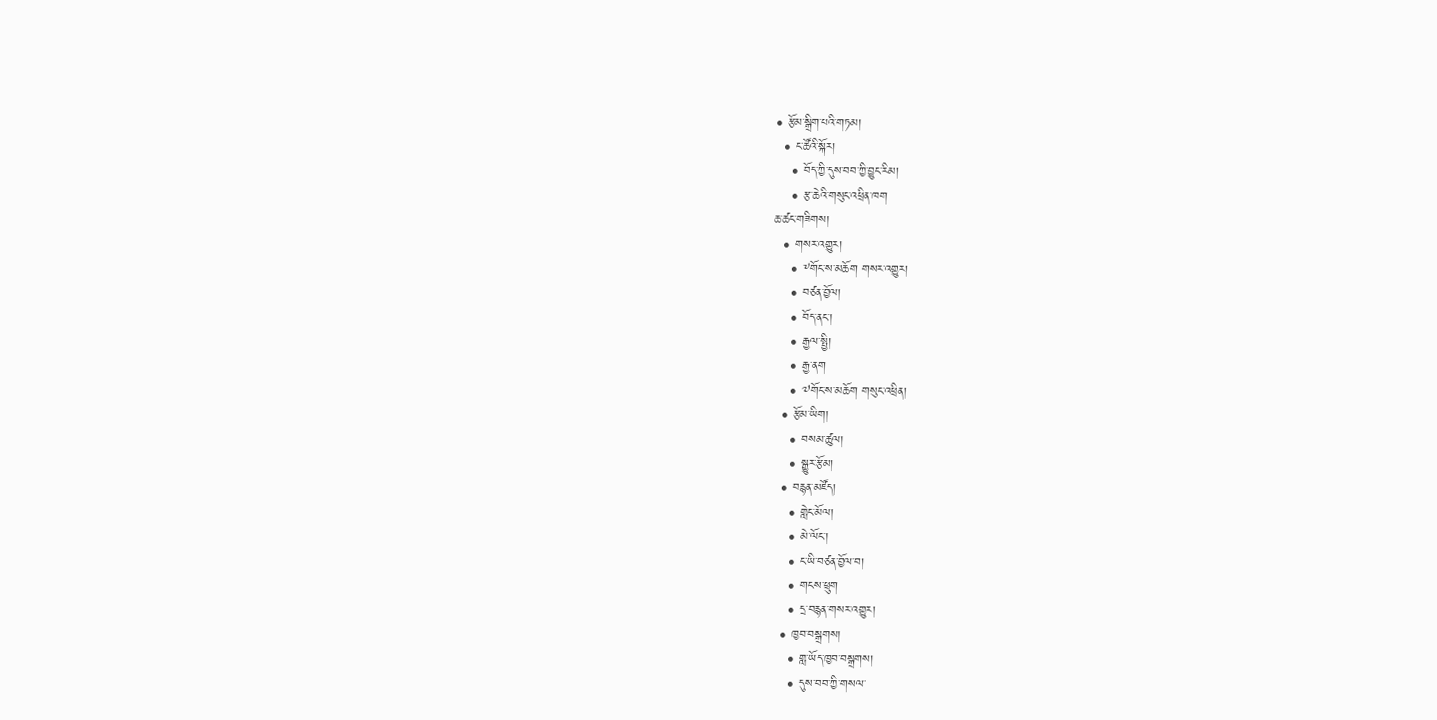• རྩོམ་སྒྲིག་པའི་གཏམ།
  • ང་ཚོའི་སྐོར།
    • བོད་ཀྱི་དུས་བབ་ཀྱི་བྱུང་རིམ།
    • རྩ་ཆེའི་གསུང་འཕྲིན་ཁག
ཆ་ཚང་གཟིགས།
  • གསར་འགྱུར།
    • ༸གོང་ས་མཆོག གསར་འགྱུར།
    • བཙན་བྱོལ།
    • བོད་ནང་།
    • རྒྱལ་སྤྱི།
    • རྒྱ་ནག
    • ༧གོང་ས་མཆོག གསུང་འཕྲིན།
  • རྩོམ་ཡིག།
    • བསམ་ཚུལ།
    • སྒྱུར་རྩོམ།
  • བརྙན་མཛོད།
    • གླེང་མོལ།
    • མེ་ལོང་།
    • ང་ཡི་བཙན་བྱོལ་བ།
    • གངས་ཕྲུག
    • དྲ་བརྙན་གསར་འགྱུར།
  • ཁྱབ་བསྒྲགས།
    • གླ་ཡོད་ཁྱབ་བསྒྲགས།
    • དུས་བབ་ཀྱི་གསལ་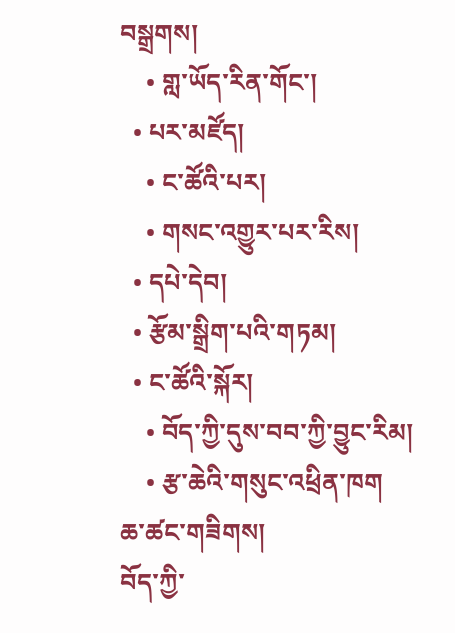བསྒྲགས།
    • གླ་ཡོད་རིན་གོང་།
  • པར་མཛོད།
    • ང་ཚོའི་པར།
    • གསང་འགྱུར་པར་རིས།
  • དཔེ་དེབ།
  • རྩོམ་སྒྲིག་པའི་གཏམ།
  • ང་ཚོའི་སྐོར།
    • བོད་ཀྱི་དུས་བབ་ཀྱི་བྱུང་རིམ།
    • རྩ་ཆེའི་གསུང་འཕྲིན་ཁག
ཆ་ཚང་གཟིགས།
བོད་ཀྱི་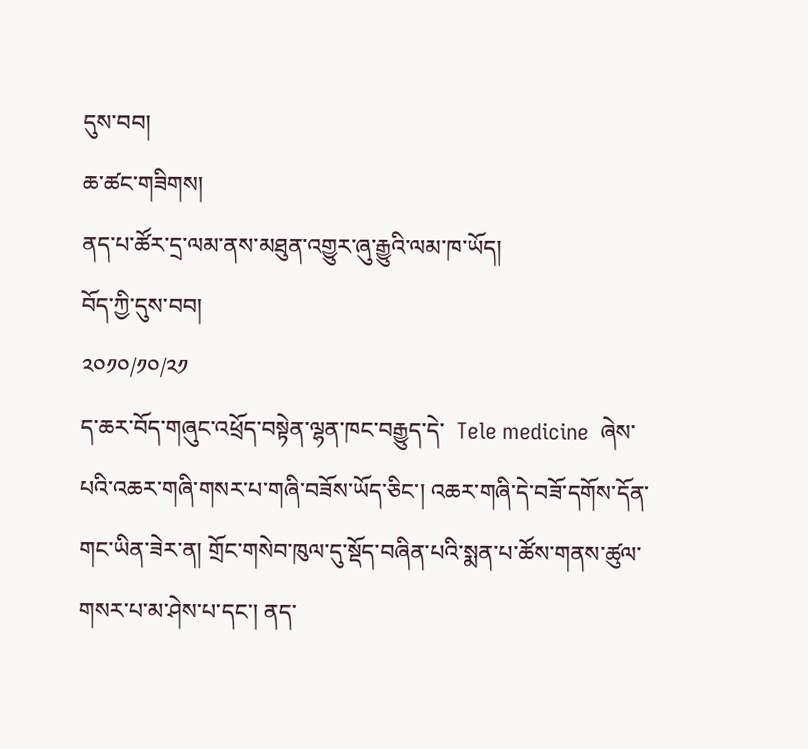དུས་བབ།
ཆ་ཚང་གཟིགས།
ནད་པ་ཚོར་དྲ་ལམ་ནས་མཐུན་འགྱུར་ཞུ་རྒྱུའི་ལམ་ཁ་ཡོད།
བོད་ཀྱི་དུས་བབ།
༢༠༡༠/༡༠/༢༡
ད་ཆར་བོད་གཞུང་འཕྲོད་བསྟེན་ལྷན་ཁང་བརྒྱུད་དེ་  Tele medicine  ཞེས་པའི་འཆར་གཞི་གསར་པ་གཞི་བཟོས་ཡོད་ཅིང་། འཆར་གཞི་དེ་བཟོ་དགོས་དོན་གང་ཡིན་ཟེར་ན། གྲོང་གསེབ་ཁུལ་དུ་སྡོད་བཞིན་པའི་སྨན་པ་ཚོས་གནས་ཚུལ་གསར་པ་མ་ཤེས་པ་དང་། ནད་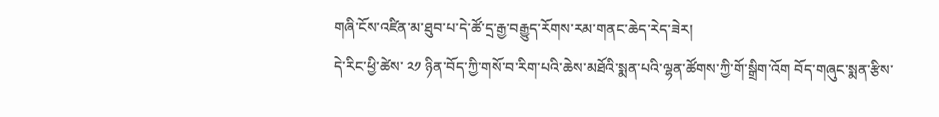གཞི་ངོས་འཛིན་མ་ཐུབ་པ་དེ་ཚོ་དྲ་རྒྱ་བརྒྱུད་རོགས་རམ་གནང་ཆེད་རེད་ཟེར།
དེ་རིང་ཕྱི་ཚེས་ ༢༡ ཉིན་བོད་ཀྱི་གསོ་བ་རིག་པའི་ཆེས་མཐོའི་སྨན་པའི་ལྷན་ཚོགས་ཀྱི་གོ་སྒྲིག་འོག བོད་གཞུང་སྨན་རྩིས་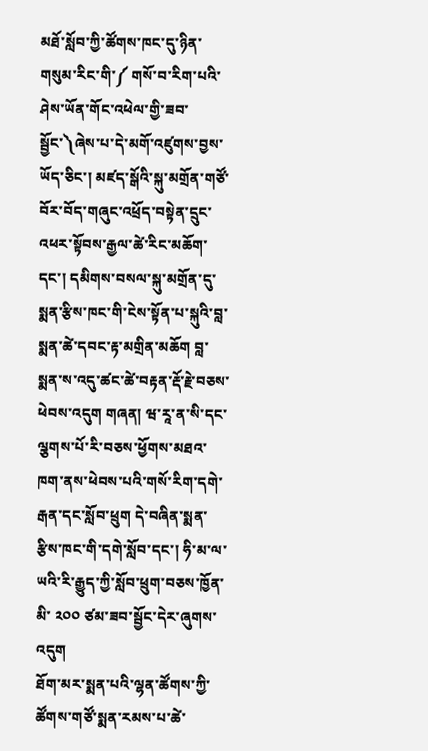མཐོ་སློབ་ཀྱི་ཚོགས་ཁང་དུ་ཉིན་གསུམ་རིང་གི་༼ གསོ་བ་རིག་པའི་ཤེས་ཡོན་གོང་འཕེལ་གྱི་ཟབ་སྦྱོང་༽ཞེས་པ་དེ་མགོ་འཛུགས་བྱས་ཡོད་ཅིང་། མཛད་སྒོའི་སྐུ་མགྲོན་གཙོ་བོར་བོད་གཞུང་འཕྲོད་བསྟེན་དྲུང་འཕར་སྟོབས་རྒྱལ་ཚེ་རིང་མཆོག་དང་། དམིགས་བསལ་སྐུ་མགྲོན་དུ་སྨན་རྩིས་ཁང་གི་ངེས་སྟོན་པ་སྐུའི་བླ་སྨན་ཚེ་དབང་རྟ་མགྲིན་མཆོག བླ་སྨན་ས་འདུ་ཚང་ཚེ་བརྟན་རྡོ་རྗེ་བཅས་ཕེབས་འདུག གཞན། ཝ་རཱ་ན་སི་དང་ལྕགས་པོ་རི་བཅས་ཕྱོགས་མཐའ་ཁག་ནས་ཕེབས་པའི་གསོ་རིག་དགེ་རྒན་དང་སློབ་ཕྲུག དེ་བཞིན་སྨན་རྩིས་ཁང་གི་དགེ་སློབ་དང་། ཧི་མ་ལ་ཡའི་རི་རྒྱུད་ཀྱི་སློབ་ཕྲུག་བཅས་ཁྱོན་མི་ ༢༠༠ ཙམ་ཟབ་སྦྱོང་དེར་ཞུགས་འདུག
ཐོག་མར་སྨན་པའི་ལྷན་ཚོགས་ཀྱི་ཚོགས་གཙོ་སྨན་རམས་པ་ཚེ་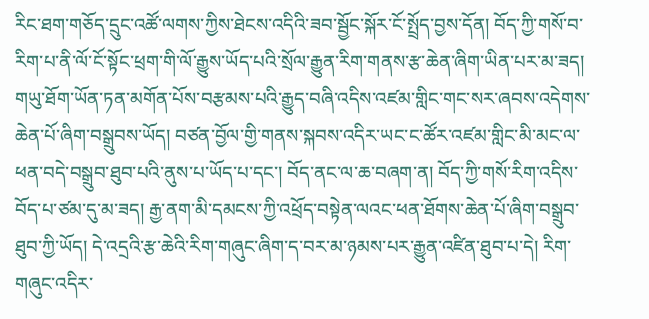རིང་ཐག་གཅོད་དྲུང་འཚོ་ལགས་ཀྱིས་ཐེངས་འདིའི་ཟབ་སྦྱོང་སྐོར་ངོ་སྤྲོད་བྱས་དོན། བོད་ཀྱི་གསོ་བ་རིག་པ་ནི་ལོ་ངོ་སྟོང་ཕྲག་གི་ལོ་རྒྱུས་ཡོད་པའི་སྲོལ་རྒྱུན་རིག་གནས་རྩ་ཆེན་ཞིག་ཡིན་པར་མ་ཟད། གཡུ་ཐོག་ཡོན་ཏན་མགོན་པོས་བརྩམས་པའི་རྒྱུད་བཞི་འདིས་འཛམ་གླིང་གང་སར་ཞབས་འདེགས་ཆེན་པོ་ཞིག་བསྒྲུབས་ཡོད། བཙན་བྱོལ་གྱི་གནས་སྐབས་འདིར་ཡང་ང་ཚོར་འཛམ་གླིང་མི་མང་ལ་ཕན་བདེ་བསྒྲུབ་ཐུབ་པའི་ནུས་པ་ཡོད་པ་དང་། བོད་ནང་ལ་ཆ་བཞག་ན། བོད་ཀྱི་གསོ་རིག་འདིས་བོད་པ་ཙམ་དུ་མ་ཟད། རྒྱ་ནག་མི་དམངས་ཀྱི་འཕྲོད་བསྟེན་ལའང་ཕན་ཐོགས་ཆེན་པོ་ཞིག་བསྒྲུབ་ཐུབ་ཀྱི་ཡོད། དེ་འདྲའི་རྩ་ཆེའི་རིག་གཞུང་ཞིག་ད་བར་མ་ཉམས་པར་རྒྱུན་འཛིན་ཐུབ་པ་དེ། རིག་གཞུང་འདིར་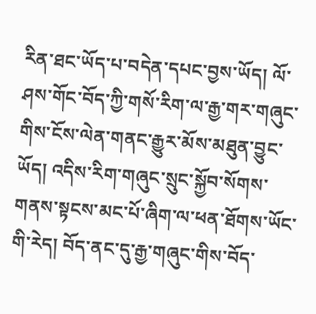རིན་ཐང་ཡོད་པ་བདེན་དཔང་བྱས་ཡོད། ལོ་ཤས་གོང་བོད་ཀྱི་གསོ་རིག་ལ་རྒྱ་གར་གཞུང་གིས་ངོས་ལེན་གནང་རྒྱུར་མོས་མཐུན་བྱུང་ཡོད། འདིས་རིག་གཞུང་སྲུང་སྐྱོབ་སོགས་གནས་སྟངས་མང་པོ་ཞིག་ལ་ཕན་ཐོགས་ཡོང་གི་རེད། བོད་ནང་དུ་རྒྱ་གཞུང་གིས་བོད་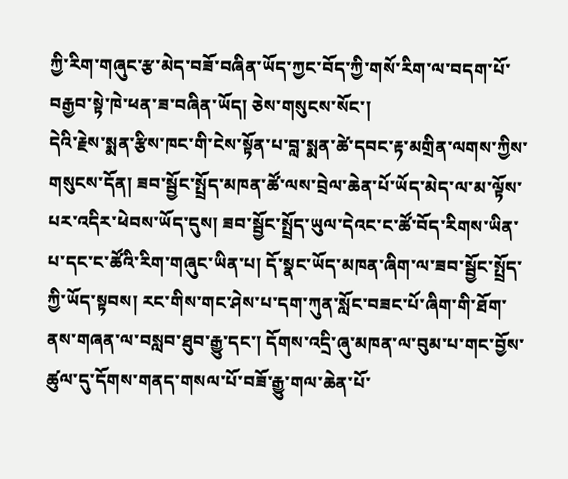ཀྱི་རིག་གཞུང་རྩ་མེད་བཟོ་བཞིན་ཡོད་ཀྱང་བོད་ཀྱི་གསོ་རིག་ལ་བདག་པོ་བརྒྱབ་སྟེ་ཁེ་ཕན་ཟ་བཞིན་ཡོད། ཅེས་གསུངས་སོང་།
དེའི་རྗེས་སྨན་རྩིས་ཁང་གི་ངེས་སྟོན་པ་བླ་སྨན་ཚེ་དབང་རྟ་མགྲིན་ལགས་ཀྱིས་གསུངས་དོན། ཟབ་སྦྱོང་སྤྲོད་མཁན་ཚོ་ལས་བྲེལ་ཆེན་པོ་ཡོད་མེད་ལ་མ་ལྟོས་པར་འདིར་ཕེབས་ཡོད་དུས། ཟབ་སྦྱོང་སྤྲོད་ཡུལ་དེའང་ང་ཚོ་བོད་རིགས་ཡིན་པ་དང་ང་ཚོའི་རིག་གཞུང་ཡིན་པ། དོ་སྣང་ཡོད་མཁན་ཞིག་ལ་ཟབ་སྦྱོང་སྤྲོད་ཀྱི་ཡོད་སྟབས། རང་གིས་གང་ཤེས་པ་དག་ཀུན་སློང་བཟང་པོ་ཞིག་གི་ཐོག་ནས་གཞན་ལ་བསླབ་ཐུབ་རྒྱུ་དང་། དོགས་འདྲི་ཞུ་མཁན་ལ་བུམ་པ་གང་བྱོས་ཚུལ་དུ་དོགས་གནད་གསལ་པོ་བཟོ་རྒྱུ་གལ་ཆེན་པོ་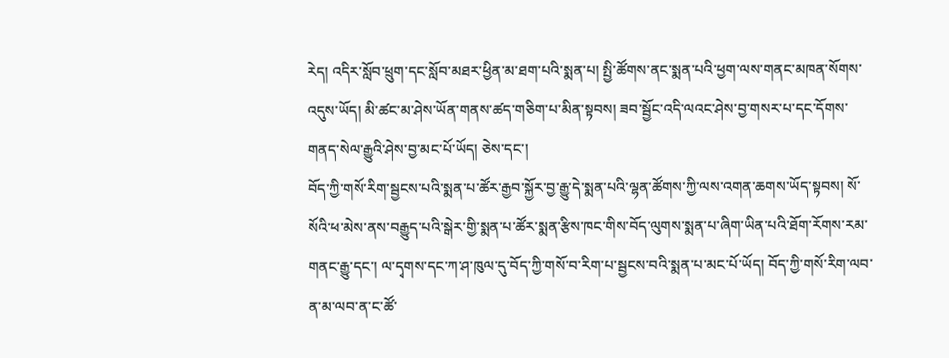རེད། འདིར་སློབ་ཕྲུག་དང་སློབ་མཐར་ཕྱིན་མ་ཐག་པའི་སྨན་པ། སྤྱི་ཚོགས་ནང་སྨན་པའི་ཕྱག་ལས་གནང་མཁན་སོགས་འདུས་ཡོད། མི་ཚང་མ་ཤེས་ཡོན་གནས་ཚད་གཅིག་པ་མིན་སྟབས། ཟབ་སྦྱོང་འདི་ལའང་ཤེས་བྱ་གསར་པ་དང་དོགས་གནད་སེལ་རྒྱུའི་ཤེས་བྱ་མང་པོ་ཡོད། ཅེས་དང་།
བོད་ཀྱི་གསོ་རིག་སྦྱངས་པའི་སྨན་པ་ཚོར་རྒྱབ་སྐྱོར་བྱ་རྒྱུ་དེ་སྨན་པའི་ལྷན་ཚོགས་ཀྱི་ལས་འགན་ཆགས་ཡོད་སྟབས། སོ་སོའི་ཕ་མེས་ནས་བརྒྱུད་པའི་སྒེར་གྱི་སྨན་པ་ཚོར་སྨན་རྩིས་ཁང་གིས་བོད་ལུགས་སྨན་པ་ཞིག་ཡིན་པའི་ཐོག་རོགས་རམ་གནང་རྒྱུ་དང་། ལ་དྭགས་དང་ཀ་ཤ་ཁུལ་དུ་བོད་ཀྱི་གསོ་བ་རིག་པ་སྦྱངས་བའི་སྨན་པ་མང་པོ་ཡོད། བོད་ཀྱི་གསོ་རིག་ལབ་ན་མ་ལབ་ན་ང་ཚོ་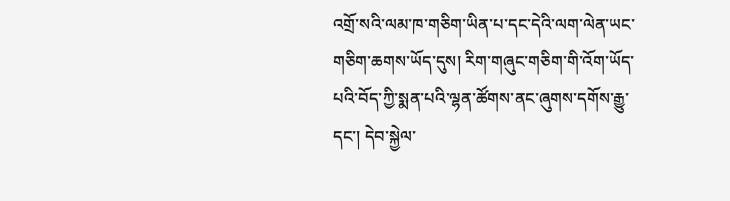འགྲོ་སའི་ལམ་ཁ་གཅིག་ཡིན་པ་དང་དེའི་ལག་ལེན་ཡང་གཅིག་ཆགས་ཡོད་དུས། རིག་གཞུང་གཅིག་གི་འོག་ཡོད་པའི་བོད་ཀྱི་སྨན་པའི་ལྷན་ཚོགས་ནང་ཞུགས་དགོས་རྒྱུ་དང་། དེབ་སྐྱེལ་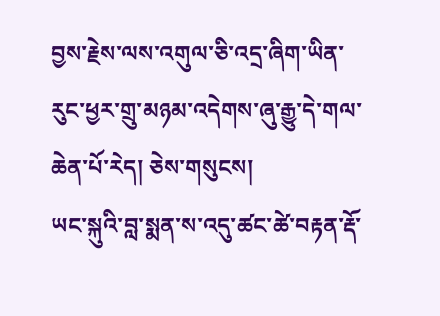བྱས་རྗེས་ལས་འགུལ་ཅི་འདྲ་ཞིག་ཡིན་རུང་ཕྱར་གྲུ་མཉམ་འདེགས་ཞུ་རྒྱུ་དེ་གལ་ཆེན་པོ་རེད། ཅེས་གསུངས།
ཡང་སྐུའི་བླ་སྨན་ས་འདུ་ཚང་ཚེ་བརྟན་རྡོ་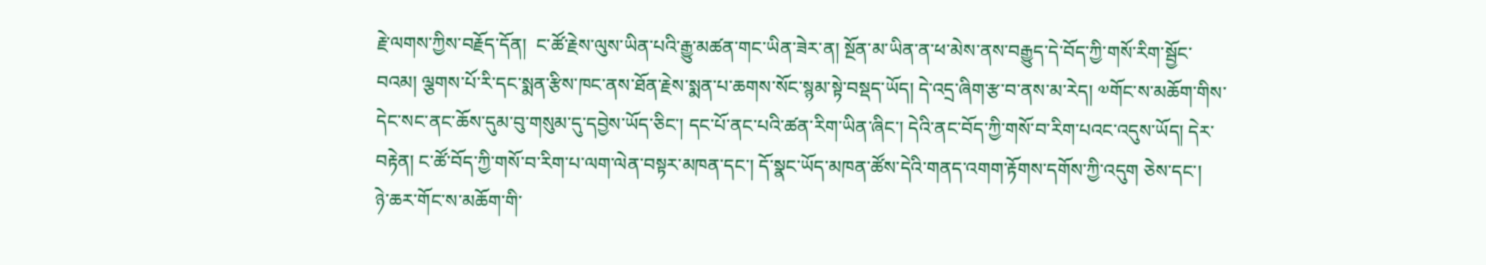རྗེ་ལགས་ཀྱིས་བརྗོད་དོན།  ང་ཚོ་རྗེས་ལུས་ཡིན་པའི་རྒྱུ་མཚན་གང་ཡིན་ཟེར་ན། སྔོན་མ་ཡིན་ན་ཕ་མེས་ནས་བརྒྱུད་དེ་བོད་ཀྱི་གསོ་རིག་སྦྱོང་བའམ། ལྕགས་པོ་རི་དང་སྨན་རྩིས་ཁང་ནས་ཐོན་རྗེས་སྨན་པ་ཆགས་སོང་སྙམ་སྟེ་བསྡད་ཡོད། དེ་འདྲ་ཞིག་རྩ་བ་ནས་མ་རེད། ༧གོང་ས་མཆོག་གིས་དེང་སང་ནང་ཆོས་དུམ་བུ་གསུམ་དུ་དབྱེས་ཡོད་ཅིང་། དང་པོ་ནང་པའི་ཚན་རིག་ཡིན་ཞིང་། དེའི་ནང་བོད་ཀྱི་གསོ་བ་རིག་པའང་འདུས་ཡོད། དེར་བརྟེན། ང་ཚོ་བོད་ཀྱི་གསོ་བ་རིག་པ་ལག་ལེན་བསྟར་མཁན་དང་། དོ་སྣང་ཡོད་མཁན་ཚོས་དེའི་གནད་འགག་རྟོགས་དགོས་ཀྱི་འདུག ཅེས་དང་།
ཉེ་ཆར་གོང་ས་མཆོག་གི་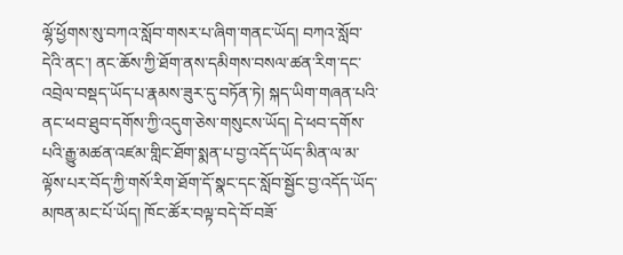ལྷོ་ཕྱོགས་སུ་བཀའ་སློབ་གསར་པ་ཞིག་གནང་ཡོད། བཀའ་སློབ་དེའི་ནང་། ནང་ཆོས་ཀྱི་ཐོག་ནས་དམིགས་བསལ་ཚན་རིག་དང་འབྲེལ་བསྡད་ཡོད་པ་རྣམས་ཟུར་དུ་བཏོན་ཏེ། སྐད་ཡིག་གཞན་པའི་ནང་ཕབ་ཐུབ་དགོས་ཀྱི་འདུག་ཅེས་གསུངས་ཡོད། དེ་ཕབ་དགོས་པའི་རྒྱུ་མཚན་འཛམ་གླིང་ཐོག་སྨན་པ་བྱ་འདོད་ཡོད་མིན་ལ་མ་ལྟོས་པར་བོད་ཀྱི་གསོ་རིག་ཐོག་དོ་སྣང་དང་སློབ་སྦྱོང་བྱ་འདོད་ཡོད་མཁན་མང་པོ་ཡོད། ཁོང་ཚོར་བལྟ་བདེ་བོ་བཟོ་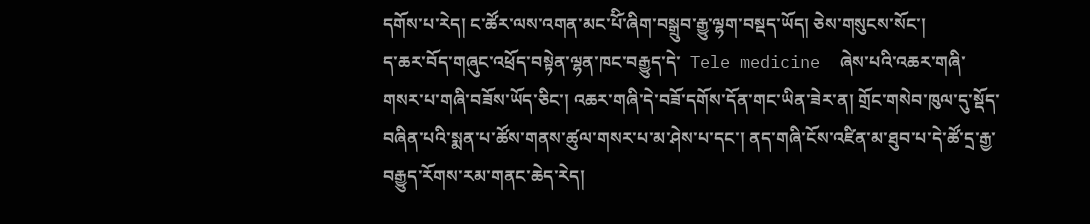དགོས་པ་རེད། ང་ཚོར་ལས་འགན་མང་པོི་ཞིག་བསྒྲུབ་རྒྱུ་ལྷག་བསྡད་ཡོད། ཅེས་གསུངས་སོང་།
ད་ཆར་བོད་གཞུང་འཕྲོད་བསྟེན་ལྷན་ཁང་བརྒྱུད་དེ་  Tele medicine  ཞེས་པའི་འཆར་གཞི་གསར་པ་གཞི་བཟོས་ཡོད་ཅིང་། འཆར་གཞི་དེ་བཟོ་དགོས་དོན་གང་ཡིན་ཟེར་ན། གྲོང་གསེབ་ཁུལ་དུ་སྡོད་བཞིན་པའི་སྨན་པ་ཚོས་གནས་ཚུལ་གསར་པ་མ་ཤེས་པ་དང་། ནད་གཞི་ངོས་འཛིན་མ་ཐུབ་པ་དེ་ཚོ་དྲ་རྒྱ་བརྒྱུད་རོགས་རམ་གནང་ཆེད་རེད།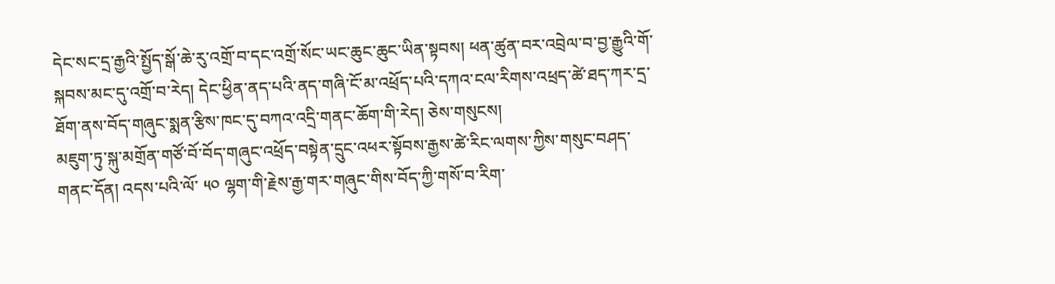དེང་སང་དྲ་རྒྱའི་སྤྱོད་སྒོ་ཆེ་རུ་འགྲོ་བ་དང་འགྲོ་སོང་ཡང་ཆུང་ཆུང་ཡིན་སྟབས། ཕན་ཚུན་བར་འབྲེལ་བ་བྱ་རྒྱུའི་གོ་སྐབས་མང་དུ་འགྲོ་བ་རེད། དེང་ཕྱིན་ནད་པའི་ནད་གཞི་ངོ་མ་འཕྲོད་པའི་དཀའ་ངལ་རིགས་འཕྲད་ཚེ་ཐད་ཀར་དྲ་ཐོག་ནས་བོད་གཞུང་སྨན་རྩིས་ཁང་དུ་བཀའ་འདྲི་གནང་ཆོག་གི་རེད། ཅེས་གསུངས།
མཇུག་ཏུ་སྐུ་མགྲོན་གཙོ་བོ་བོད་གཞུང་འཕྲོད་བསྟེན་དྲུང་འཕར་སྟོབས་རྒྱས་ཚེ་རིང་ལགས་ཀྱིས་གསུང་བཤད་གནང་དོན། འདས་པའི་ལོ་ ༥༠ ལྷག་གི་རྗེས་རྒྱ་གར་གཞུང་གིས་བོད་ཀྱི་གསོ་བ་རིག་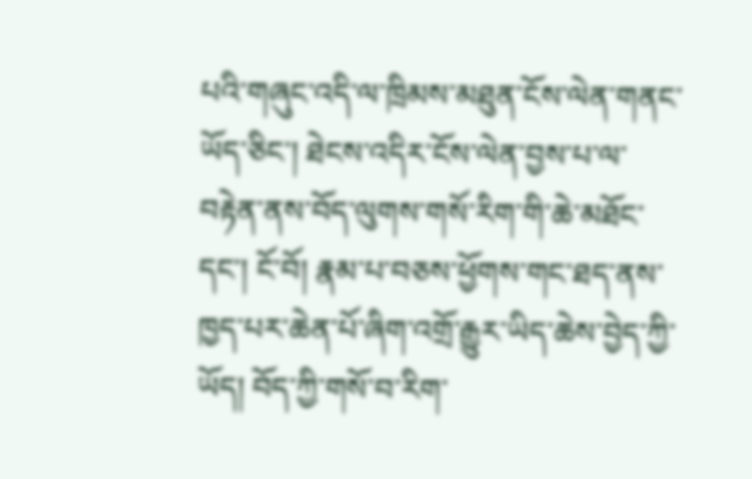པའི་གཞུང་འདི་ལ་ཁྲིམས་མཐུན་ངོས་ལེན་གནང་ཡོད་ཅིང་། ཐེངས་འདིར་ངོས་ལེན་བྱས་པ་ལ་བརྟེན་ནས་བོད་ལུགས་གསོ་རིག་གི་ཆེ་མཐོང་དང་། ངོ་བོ། རྣམ་པ་བཅས་ཕྱོགས་གང་ཐད་ནས་ཁྱད་པར་ཆེན་པོ་ཞིག་འགྲོ་རྒྱུར་ཡིད་ཆེས་བྱེད་ཀྱི་ཡོད། བོད་ཀྱི་གསོ་བ་རིག་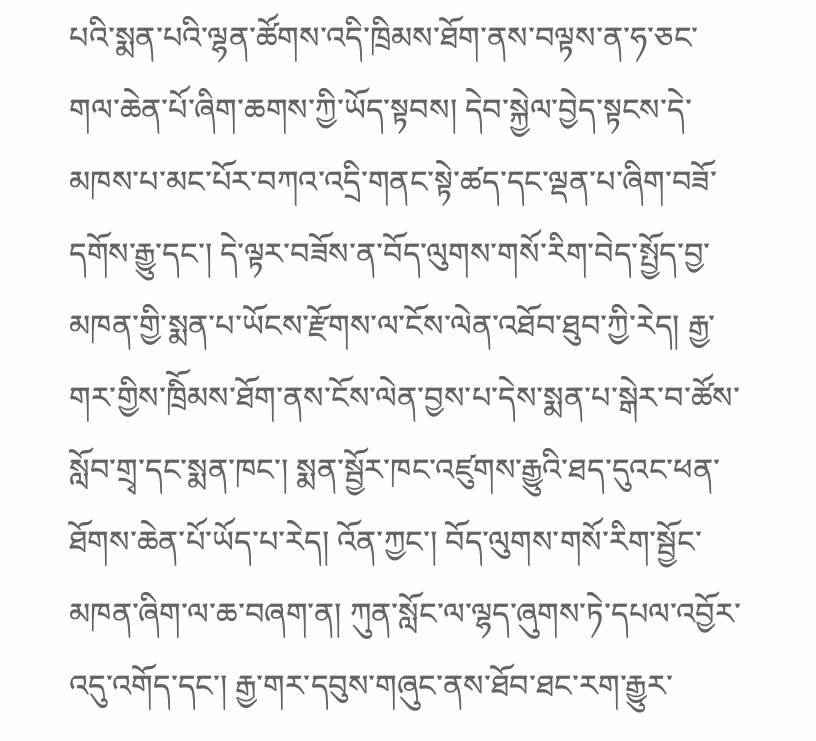པའི་སྨན་པའི་ལྷན་ཚོགས་འདི་ཁྲིམས་ཐོག་ནས་བལྟས་ན་ཧ་ཅང་གལ་ཆེན་པོ་ཞིག་ཆགས་ཀྱི་ཡོད་སྟབས། དེབ་སྐྱེལ་བྱེད་སྟངས་དེ་མཁས་པ་མང་པོར་བཀའ་འདྲི་གནང་སྟེ་ཚད་དང་ལྡན་པ་ཞིག་བཟོ་དགོས་རྒྱུ་དང་། དེ་ལྟར་བཟོས་ན་བོད་ལུགས་གསོ་རིག་བེད་སྤྱོད་བྱ་མཁན་གྱི་སྨན་པ་ཡོངས་རྫོགས་ལ་ངོས་ལེན་འཐོབ་ཐུབ་ཀྱི་རེད། རྒྱ་གར་གྱིས་ཁྲིོམས་ཐོག་ནས་ངོས་ལེན་བྱས་པ་དེས་སྨན་པ་སྒེར་བ་ཚོས་སློབ་གྲྭ་དང་སྨན་ཁང་། སྨན་སྦྱོར་ཁང་འཛུགས་རྒྱུའི་ཐད་དུའང་ཕན་ཐོགས་ཆེན་པོ་ཡོད་པ་རེད། འོན་ཀྱང་། བོད་ལུགས་གསོ་རིག་སྦྱོང་མཁན་ཞིག་ལ་ཆ་བཞག་ན། ཀུན་སློང་ལ་ལྷད་ཞུགས་ཏེ་དཔལ་འབྱོར་འདུ་འགོད་དང་། རྒྱ་གར་དབུས་གཞུང་ནས་ཐོབ་ཐང་རག་རྒྱུར་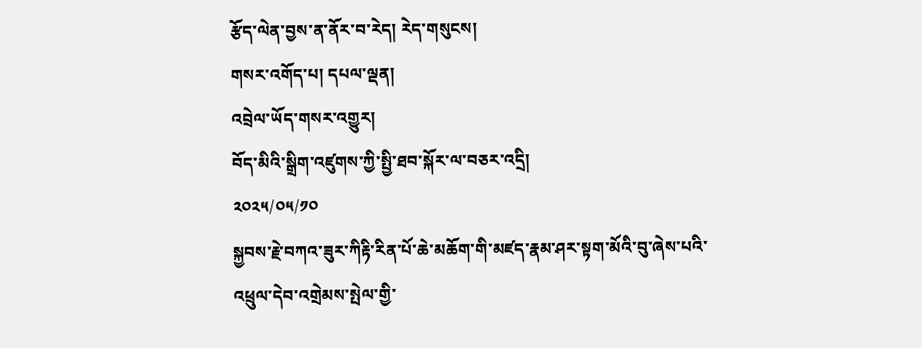རྩོད་ལེན་བྱས་ན་ནོར་བ་རེད། རེད་གསུངས།
གསར་འགོད་པ། དཔལ་ལྡན།
འབྲེལ་ཡོད་གསར་འགྱུར།
བོད་མིའི་སྒྲིག་འཛུགས་ཀྱི་སྤྱི་ཐབ་སྐོར་ལ་བཅར་འདྲི།
༢༠༢༥/༠༥/༡༠
སྐྱབས་རྗེ་བཀའ་ཟུར་ཀིརྟི་རིན་པོ་ཆེ་མཆོག་གི་མཛད་རྣམ་ཤར་སྟག་མོའི་བུ་ཞེས་པའི་འཕྲུལ་དེབ་འགྲེམས་སྤེལ་གྱི་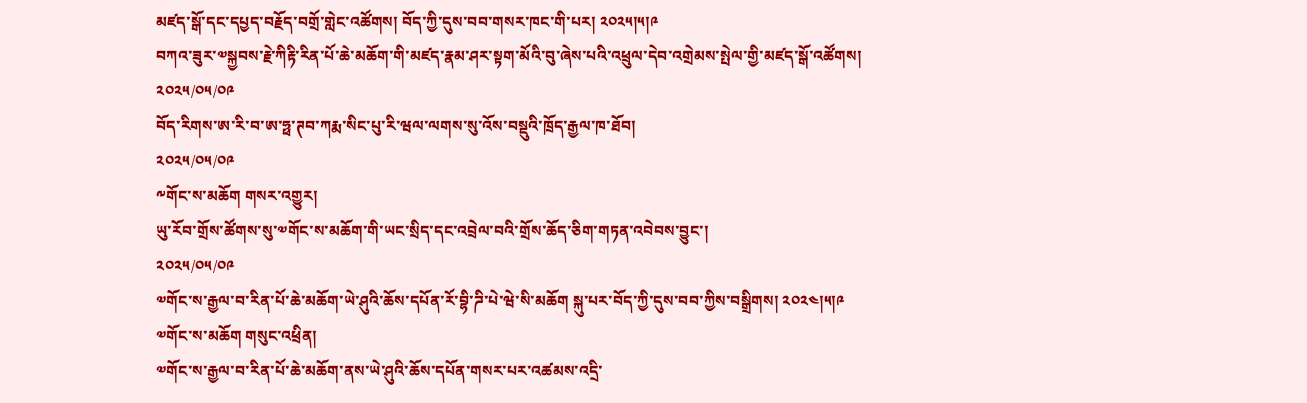མཛད་སྒོ་དང་དཔྱད་བརྗོད་བགྲོ་གླེང་འཚོགས། བོད་ཀྱི་དུས་བབ་གསར་ཁང་གི་པར། ༢༠༢༥།༥།༩
བཀའ་ཟུར་༧སྐྱབས་རྗེ་ཀིརྟི་རིན་པོ་ཆེ་མཆོག་གི་མཛད་རྣམ་ཤར་སྟག་མོའི་བུ་ཞེས་པའི་འཕྲུལ་དེབ་འགྲེམས་སྤེལ་གྱི་མཛད་སྒོ་འཚོགས།
༢༠༢༥/༠༥/༠༩
བོད་རིགས་ཨ་རི་བ་ཨ་ཧྥ་ཊབ་ཀརྨ་སིང་པུ་རི་ཝལ་ལགས་སུ་འོས་བསྡུའི་ཁྲོད་རྒྱལ་ཁ་ཐོབ།
༢༠༢༥/༠༥/༠༩
༸གོང་ས་མཆོག གསར་འགྱུར།
ཡུ་རོབ་གྲོས་ཚོགས་སུ་༧གོང་ས་མཆོག་གི་ཡང་སྲིད་དང་འབྲེལ་བའི་གྲོས་ཆོད་ཅིག་གཏན་འབེབས་བྱུང་།
༢༠༢༥/༠༥/༠༩
༧གོང་ས་རྒྱལ་བ་རིན་པོ་ཆེ་མཆོག་ཡེ་ཤུའི་ཆོས་དཔོན་རོ་བྷི་ཌི་པེ་ཝེ་སི་མཆོག སྐུ་པར་བོད་ཀྱི་དུས་བབ་ཀྱིས་བསྒྲིགས། ༢༠༢༤།༥།༩
༧གོང་ས་མཆོག གསུང་འཕྲིན།
༧གོང་ས་རྒྱལ་བ་རིན་པོ་ཆེ་མཆོག་ནས་ཡེ་ཤུའི་ཆོས་དཔོན་གསར་པར་འཚམས་འདྲི་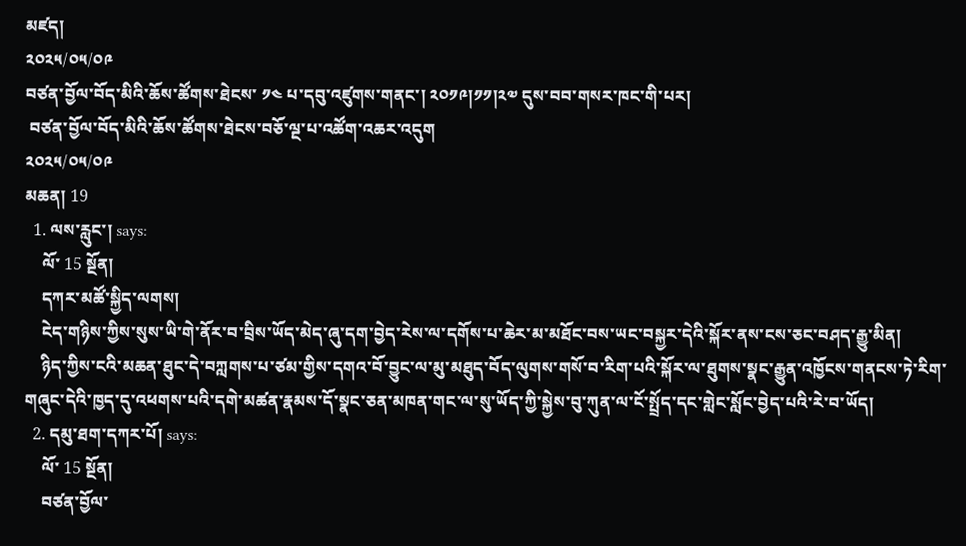མཛད།
༢༠༢༥/༠༥/༠༩
བཙན་བྱོལ་བོད་མིའི་ཆོས་ཚོགས་ཐེངས་ ༡༤ པ་དབུ་འཛུགས་གནང་། ༢༠༡༩།༡༡།༢༧ དུས་བབ་གསར་ཁང་གི་པར།
 བཙན་བྱོལ་བོད་མིའི་ཆོས་ཚོགས་ཐེངས་བཅོ་ལྔ་པ་འཚོག་འཆར་འདུག
༢༠༢༥/༠༥/༠༩
མཆན། 19
  1. ལས་རླུང་། says:
    ལོ་ 15 སྔོན།
    དཀར་མཚོ་སྐྱིད་ལགས།
    ངེད་གཉིས་ཀྱིས་སུས་ཡི་གེ་ནོར་བ་བྲིས་ཡོད་མེད་ཞུ་དག་བྱེད་རེས་ལ་དགོས་པ་ཆེར་མ་མཐོང་བས་ཡང་བསྐྱར་དེའི་སྐོར་ནས་ངས་ཅང་བཤད་རྒྱུ་མིན།
    ཉིད་ཀྱིས་ངའི་མཆན་ཐུང་དེ་བཀླགས་པ་ཙམ་གྱིས་དགའ་བོ་བྱུང་ལ་མུ་མཐུད་བོད་ལུགས་གསོ་བ་རིག་པའི་སྐོར་ལ་ཐུགས་སྣང་རྒྱུན་འཁྱོངས་གནངས་ཏེ་རིག་གཞུང་དེའི་ཁྱད་དུ་འཕགས་པའི་དགེ་མཚན་རྣམས་དོ་སྣང་ཅན་མཁན་གང་ལ་སུ་ཡོད་ཀྱི་སྐྱེས་བུ་ཀུན་ལ་ངོ་སྤྲོད་དང་གླེང་སློང་བྱེད་པའི་རེ་བ་ཡོད།
  2. དམུ་ཐག་དཀར་པོ། says:
    ལོ་ 15 སྔོན།
    བཙན་བྱོལ་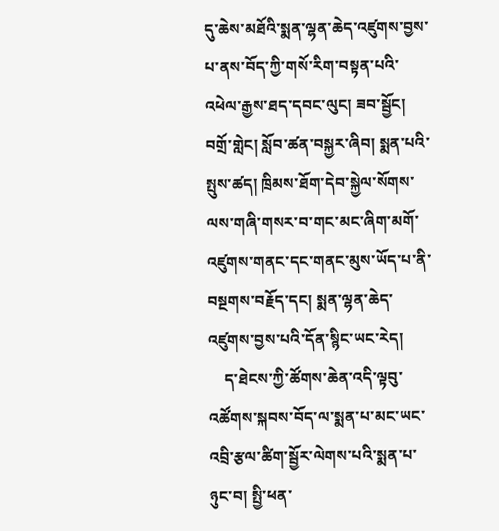དུ་ཆེས་མཐོའི་སྨན་ལྷན་ཆེད་འཛུགས་བྱས་པ་ནས་བོད་ཀྱི་གསོ་རིག་བསྟན་པའི་འཕེལ་རྒྱས་ཐད་དབང་ལུང། ཟབ་སྦྱོང། བགྲོ་གླེང། སློབ་ཚན་བསྐྱར་ཞིབ། སྨན་པའི་སྤུས་ཚད། ཁྲིམས་ཐོག་དེབ་སྐྱེལ་སོགས་ལས་གཞི་གསར་བ་གང་མང་ཞིག་མགོ་འཛུགས་གནང་དང་གནང་མུས་ཡོད་པ་ནི་བསྔགས་བརྗོད་དང། སྨན་ལྷན་ཆེད་འཛུགས་བྱས་པའི་དོན་སྙིང་ཡང་རེད།
    ད་ཐེངས་ཀྱི་ཚོགས་ཆེན་འདི་ལྟབུ་འཚོགས་སྐབས་བོད་ལ་སྨན་པ་མང་ཡང་འབྲི་རྩལ་ཚིག་སྦྱོར་ལེགས་པའི་སྨན་པ་ཉུང་བ། སྤྱི་ཕན་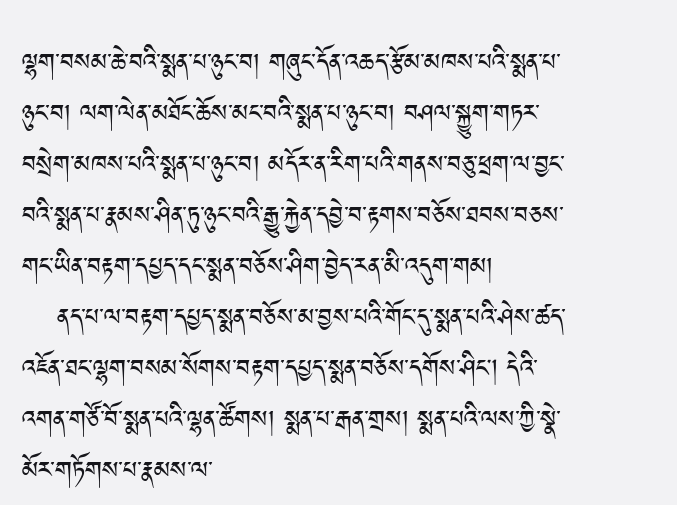ལྷག་བསམ་ཆེ་བའི་སྨན་པ་ཉུང་བ། གཞུང་དོན་འཆད་རྩོམ་མཁས་པའི་སྨན་པ་ཉུང་བ། ལག་ལེན་མཐོང་ཆོས་མང་བའི་སྨན་པ་ཉུང་བ། བཤལ་སྐྱུག་གཏར་བསྲེག་མཁས་པའི་སྨན་པ་ཉུང་བ། མདོར་ན་རིག་པའི་གནས་བཅུ་ཕྲག་ལ་བྱང་བའི་སྨན་པ་རྣམས་ཤིན་ཏུ་ཉུང་བའི་རྒྱུ་རྐྱེན་དབྱེ་བ་རྟགས་བཅོས་ཐབས་བཅས་གང་ཡིན་བརྟག་དཔྱད་དང་སྨན་བཅོས་ཤིག་བྱེད་རན་མི་འདུག་གམ།
    ནད་པ་ལ་བརྟག་དཔྱད་སྨན་བཅོས་མ་བྱས་པའི་གོང་དུ་སྨན་པའི་ཤེས་ཚད་འཇོན་ཐང་ལྷག་བསམ་སོགས་བརྟག་དཔྱད་སྨན་བཅོས་དགོས་ཤིང། དེའི་འགན་གཙོ་བོ་སྨན་པའི་ལྷན་ཚོགས། སྨན་པ་རྒན་གྲས། སྨན་པའི་ལས་ཀྱི་སྣེ་མོར་གཏོགས་པ་རྣམས་ལ་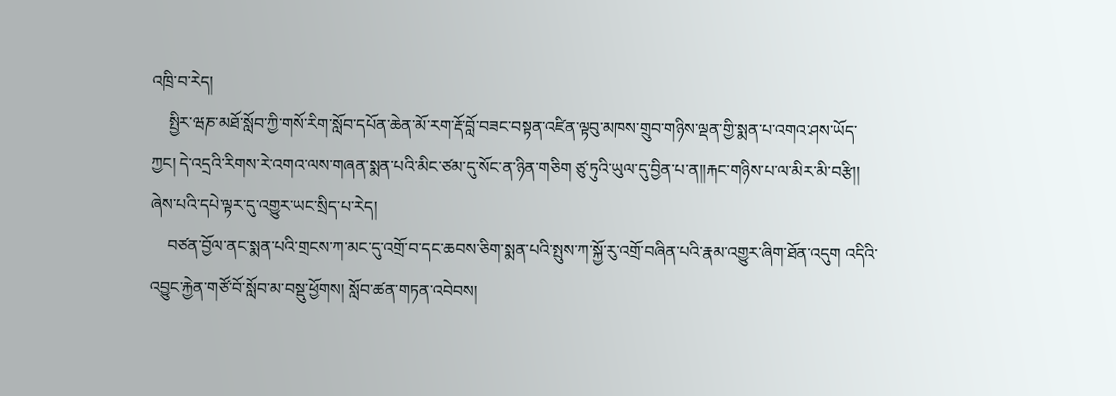འཁྲི་བ་རེད།
    སྤྱིར་ཝཎ་མཐོ་སློབ་ཀྱི་གསོ་རིག་སློབ་དཔོན་ཆེན་མོ་རག་རྡོ་བློ་བཟང་བསྟན་འཛིན་ལྟབུ་མཁས་གྲུབ་གཉིས་ལྡན་གྱི་སྨན་པ་འགའ་ཤས་ཡོད་ཀྱང། དེ་འདྲའི་རིགས་རེ་འགའ་ལས་གཞན་སྨན་པའི་མིང་ཙམ་དུ་སོང་ན་ཉིན་གཅིག ཙུ་ཏུའི་ཡུལ་དུ་བྱིན་པ་ན།།རྐང་གཉིས་པ་ལ་མིར་མི་བརྩི།། ཞེས་པའི་དཔེ་ལྟར་དུ་འགྱུར་ཡང་སྲིད་པ་རེད།
    བཙན་བྱོལ་ནང་སྨན་པའི་གྲངས་ཀ་མང་དུ་འགྲོ་བ་དང་ཆབས་ཅིག་སྨན་པའི་སྤུས་ཀ་སྐྱོ་རུ་འགྲོ་བཞིན་པའི་རྣམ་འགྱུར་ཞིག་ཐོན་འདུག འདིའི་འབྱུང་རྐྱེན་གཙོ་བོ་སློབ་མ་བསྡུ་ཕྱོགས། སློབ་ཚན་གཏན་འབེབས།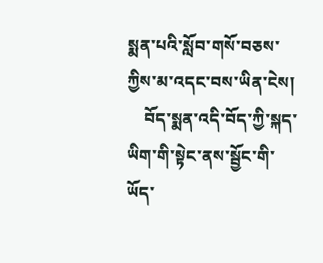སྨན་པའི་སློབ་གསོ་བཅས་ཀྱིས་མ་འདང་བས་ཡིན་ངེས།
    བོད་སྨན་འདི་བོད་ཀྱི་སྐད་ཡིག་གི་སྟེང་ནས་སྦྱོང་གི་ཡོད་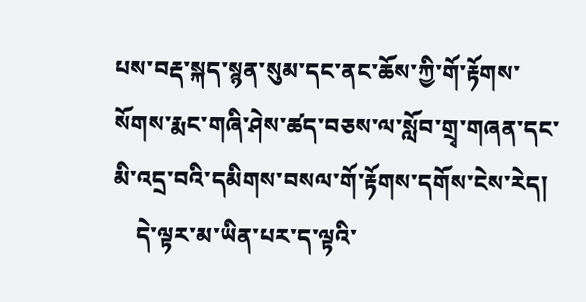པས་བརྡ་སྐད་སྙན་སུམ་དང་ནང་ཆོས་ཀྱི་གོ་རྟོགས་སོགས་རྨང་གཞི་ཤེས་ཚད་བཅས་ལ་སློབ་གྲྭ་གཞན་དང་མི་འདྲ་བའི་དམིགས་བསལ་གོ་རྟོགས་དགོས་ངེས་རེད།
    དེ་ལྟར་མ་ཡིན་པར་ད་ལྟའི་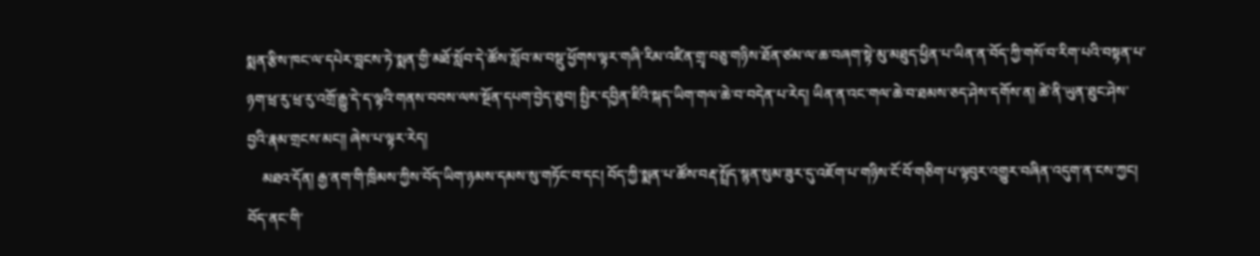སྨན་རྩིས་ཁང་ལ་དཔེར་བླངས་ཏེ་སྨན་གྱི་མཐོ་སློབ་དེ་ཚོས་སློབ་མ་བསྡུ་ཕྱོགས་ལྟར་གཞི་རིམ་འཛིན་གྲྭ་བཅུ་གཉིས་ཐོན་ཙམ་ལ་ཆ་བཞག་སྟེ་མུ་མཐུད་ཕྱིན་པ་ཡིན་ན་བོད་ཀྱི་གསོ་བ་རིག་པའི་བསྟན་པ་ཉག་ཕྲ་རུ་ཕྲ་རུ་འགྲོ་རྒྱུ་དེ་ད་ལྟའི་གནས་བབས་ལས་སྔོན་དཔག་བྱེད་ཐུབ། སྤྱིར་དབྱིན་ཇིའི་སྐད་ཡིག་གལ་ཆེ་བ་བདེན་པ་རེད། ཡིན་ན་འང་གལ་ཆེ་བ་ཐམས་ཅད་ཤེས་དགོས་ན། ཚེ་ནི་ཡུན་ཐུང་ཤེས་བྱའི་རྣམ་གྲངས་མང།། ཞེས་པ་ལྟར་རེད།
    མཐའ་དོན། རྒྱ་ནག་གི་ཁྲིམས་ཀྱིས་བོད་ཡིག་ཉམས་དམས་སུ་གཏོང་བ་དང། བོད་ཀྱི་སྨན་པ་ཚོས་བརྡ་སྤྲོད་སྙན་སུམ་ཟུར་དུ་འཇོག་པ་གཉིས་ངོ་བོ་གཅིག་པ་ལྟབུར་འགྱུར་བཞིན་འདུག་ན་ངས་ཀྱང། བོད་ནང་གི་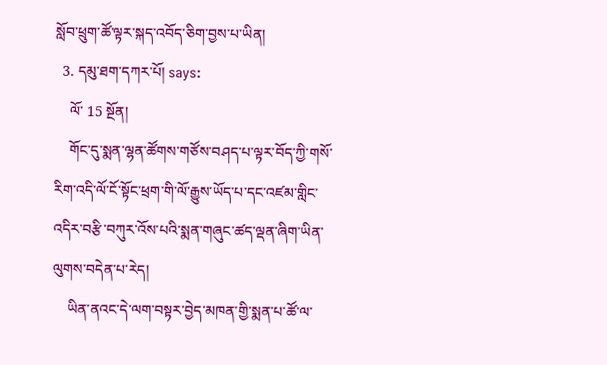སློབ་ཕྲུག་ཚོ་ལྟར་སྐད་འབོད་ཅིག་བྱས་པ་ཡིན།
  3. དམུ་ཐག་དཀར་པོ། says:
    ལོ་ 15 སྔོན།
    གོང་དུ་སྨན་ལྷན་ཚོགས་གཙོས་བཤད་པ་ལྟར་བོད་ཀྱི་གསོ་རིག་འདི་ལོ་ངོ་སྟོང་ཕྲག་གི་ལོ་རྒྱུས་ཡོད་པ་དང་འཛམ་གླིང་འདིར་བརྩི་བཀུར་འོས་པའི་སྨན་གཞུང་ཚད་ལྡན་ཞིག་ཡིན་ལུགས་བདེན་པ་རེད།
    ཡིན་ནའང་དེ་ལག་བསྟར་བྱེད་མཁན་གྱི་སྨན་པ་ཚོ་ལ་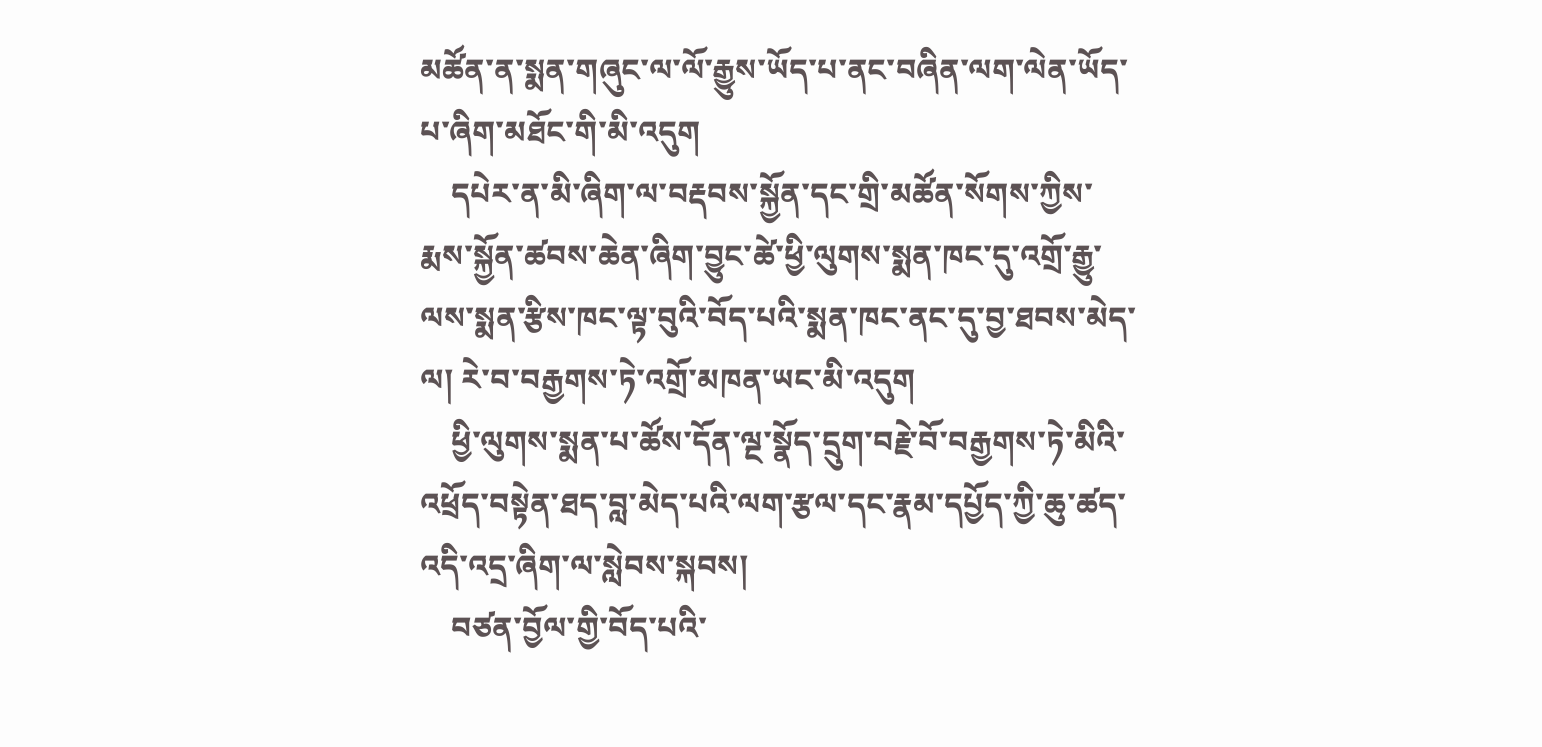མཚོན་ན་སྨན་གཞུང་ལ་ལོ་རྒྱུས་ཡོད་པ་ནང་བཞིན་ལག་ལེན་ཡོད་པ་ཞིག་མཐོང་གི་མི་འདུག
    དཔེར་ན་མི་ཞིག་ལ་བརྡབས་སྐྱོན་དང་གྲི་མཚོན་སོགས་ཀྱིས་རྨས་སྐྱོན་ཚབས་ཆེན་ཞིག་བྱུང་ཚེ་ཕྱི་ལུགས་སྨན་ཁང་དུ་འགྲོ་རྒྱུ་ལས་སྨན་རྩིས་ཁང་ལྟ་བུའི་བོད་པའི་སྨན་ཁང་ནང་དུ་བྱ་ཐབས་མེད་ལ། རེ་བ་བརྒྱགས་ཏེ་འགྲོ་མཁན་ཡང་མི་འདུག
    ཕྱི་ལུགས་སྨན་པ་ཚོས་དོན་ལྔ་སྣོད་དྲུག་བརྗེ་བོ་བརྒྱགས་ཏེ་མིའི་འཕྲོད་བསྟེན་ཐད་བླ་མེད་པའི་ལག་རྩལ་དང་རྣམ་དཔྱོད་ཀྱི་ཆུ་ཚད་འདི་འདྲ་ཞིག་ལ་སླེབས་སྐབས།
    བཙན་བྱོལ་གྱི་བོད་པའི་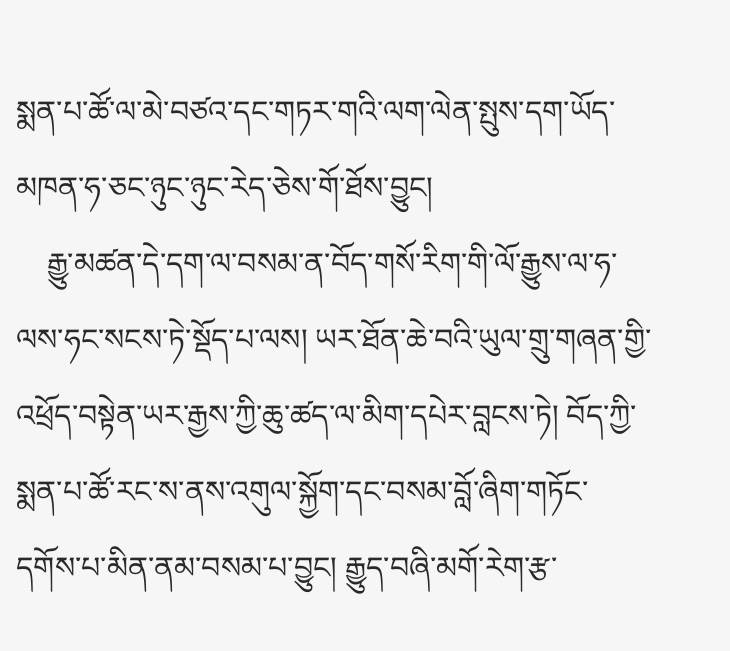སྨན་པ་ཚོ་ལ་མེ་བཙའ་དང་གཏར་གའི་ལག་ལེན་སྤུས་དག་ཡོད་མཁན་ཧ་ཅང་ཉུང་ཉུང་རེད་ཅེས་གོ་ཐོས་བྱུང།
    རྒྱུ་མཚན་དེ་དག་ལ་བསམ་ན་བོད་གསོ་རིག་གི་ལོ་རྒྱུས་ལ་ཧ་ལས་ཧང་སངས་ཏེ་སྡོད་པ་ལས། ཡར་ཐོན་ཆེ་བའི་ཡུལ་གྲུ་གཞན་གྱི་འཕྲོད་བསྟེན་ཡར་རྒྱས་ཀྱི་ཆུ་ཚད་ལ་མིག་དཔེར་བླངས་ཏེ། བོད་ཀྱི་སྨན་པ་ཚོ་རང་ས་ནས་འགུལ་སྐྱོག་དང་བསམ་བློ་ཞིག་གཏོང་དགོས་པ་མིན་ནམ་བསམ་པ་བྱུང། རྒྱུད་བཞི་མགོ་རེག་རྩ་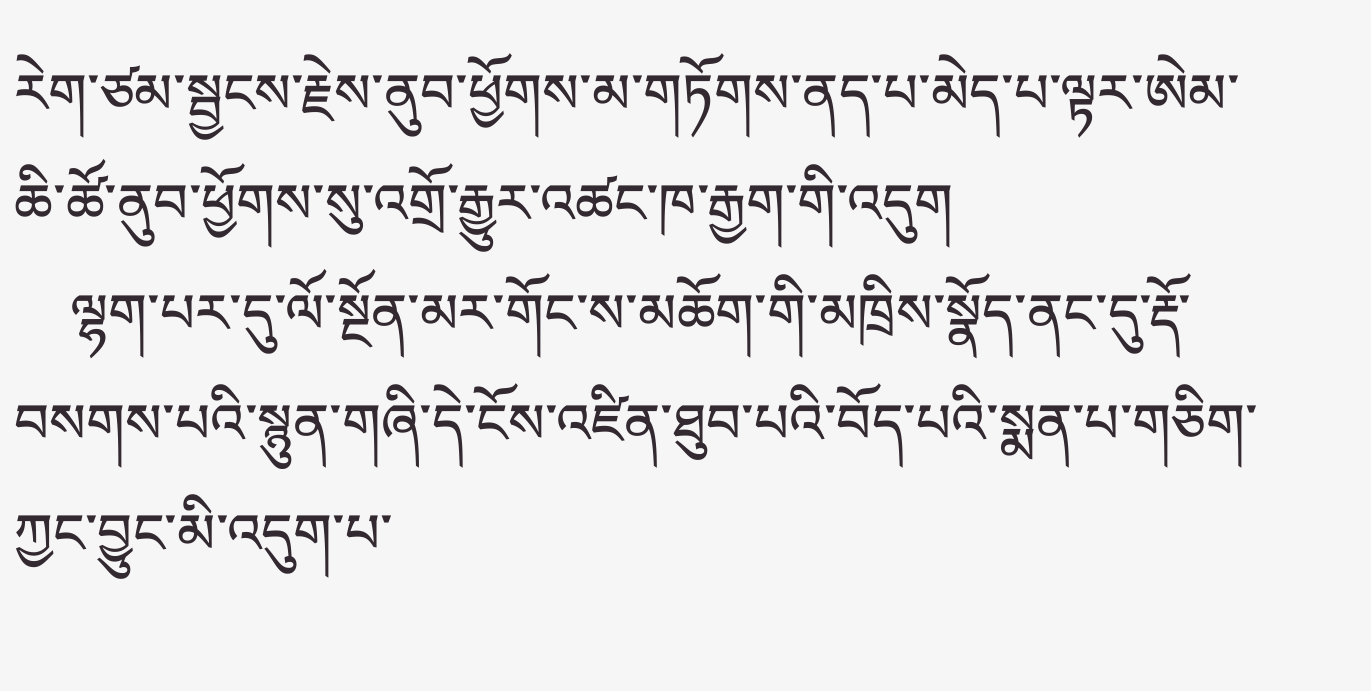རེག་ཙམ་སྦྱངས་རྗེས་ནུབ་ཕྱོགས་མ་གཏོགས་ནད་པ་མེད་པ་ལྟར་ཨེམ་ཆི་ཚོ་ནུབ་ཕྱོགས་སུ་འགྲོ་རྒྱུར་འཚང་ཁ་རྒྱག་གི་འདུག
    ལྷག་པར་དུ་ལོ་སྔོན་མར་གོང་ས་མཆོག་གི་མཁྲིས་སྣོད་ནང་དུ་རྡོ་བསགས་པའི་སྙུན་གཞི་དེ་ངོས་འཛིན་ཐུབ་པའི་བོད་པའི་སྨན་པ་གཅིག་ཀྱང་བྱུང་མི་འདུག་པ་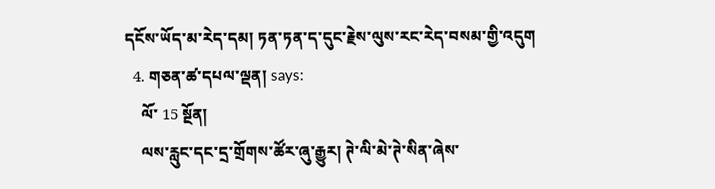དངོས་ཡོད་མ་རེད་དམ། ཏན་ཏན་ད་དུང་རྗེས་ལུས་རང་རེད་བསམ་གྱི་འདུག
  4. གཅན་ཚ་དཔལ་ལྡན། says:
    ལོ་ 15 སྔོན།
    ལས་རླུང་དང་དྲ་གྲོགས་ཚོར་ཞུ་རྒྱུར། ཊེ་ལི་མེ་ཊེ་སིན་ཞེས་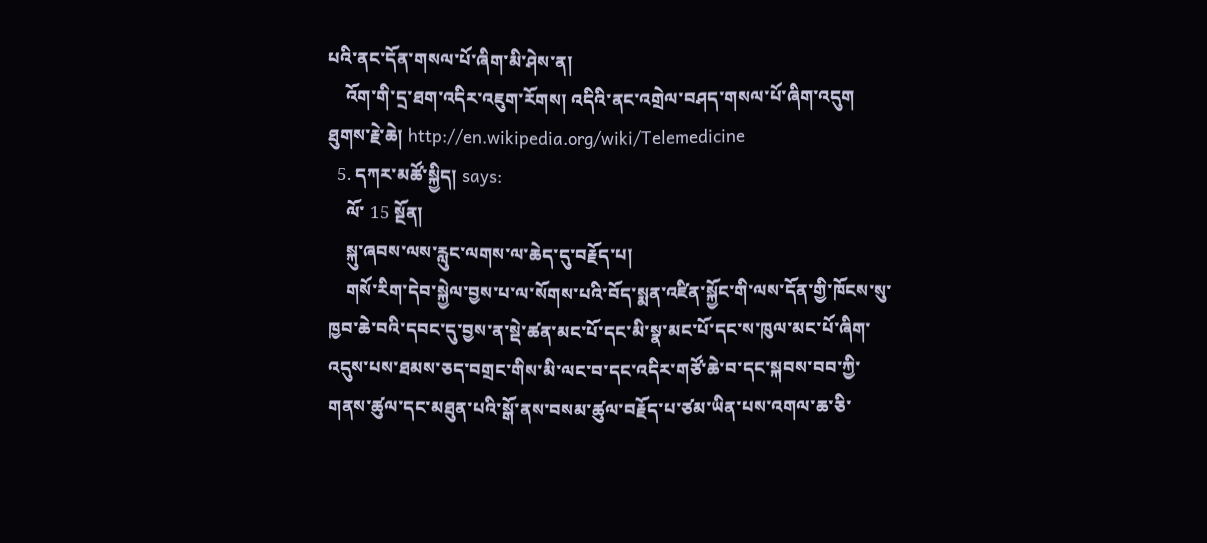པའི་ནང་དོན་གསལ་པོ་ཞིག་མི་ཤེས་ན།
    འོག་གི་དྲ་ཐག་འདིར་འཇུག་རོགས། འདིའི་ནང་འགྲེལ་བཤད་གསལ་པོ་ཞིག་འདུག ཐུགས་རྗེ་ཆེ། http://en.wikipedia.org/wiki/Telemedicine
  5. དཀར་མཚོ་སྐྱིད། says:
    ལོ་ 15 སྔོན།
    སྐུ་ཞབས་ལས་རླུང་ལགས་ལ་ཆེད་དུ་བརྗོད་པ།
    གསོ་རིག་དེབ་སྐྱེལ་བྱས་པ་ལ་སོགས་པའི་བོད་སྨན་འཛིན་སྐྱོང་གི་ལས་དོན་གྱི་ཁོངས་སུ་ཁྱབ་ཆེ་བའི་དབང་དུ་བྱས་ན་སྡེ་ཚན་མང་པོ་དང་མི་སྣ་མང་པོ་དང་ས་ཁུལ་མང་པོ་ཞིག་འདུས་པས་ཐམས་ཅད་བགྲང་གིས་མི་ལང་བ་དང་འདིར་གཙོ་ཆེ་བ་དང་སྐབས་བབ་ཀྱི་གནས་ཚུལ་དང་མཐུན་པའི་སྒོ་ནས་བསམ་ཚུལ་བརྗོད་པ་ཙམ་ཡིན་པས་འགལ་ཆ་ཅི་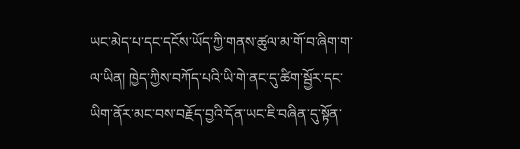ཡང་མེད་པ་དང་དངོས་ཡོད་ཀྱི་གནས་ཚུལ་མ་གོ་བ་ཞིག་ག་ལ་ཡིན། ཁྱེད་ཀྱིས་བཀོད་པའི་ཡི་གེ་ནང་དུ་ཚིག་སྦྱོར་དང་ཡིག་ནོར་མང་བས་བརྗོད་བྱའི་དོན་ཡང་ཇི་བཞིན་དུ་སྟོན་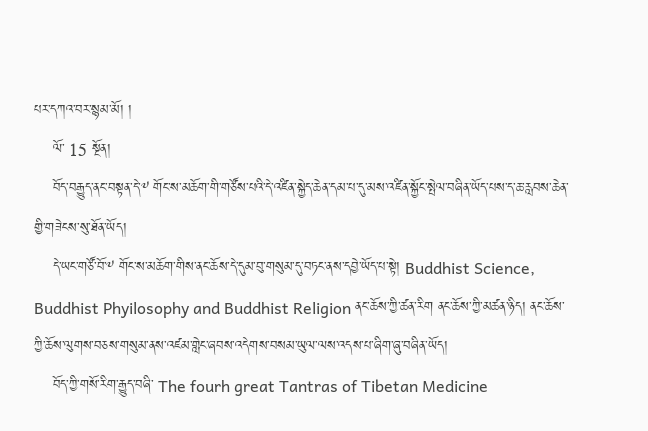པར་དཀའ་བར་སྙམ་མོ། །
    ལོ་ 15 སྔོན།
    བོད་བརྒྱུད་ནང་བསྟན་དེ་༸ གོང་ས་མཆོག་གི་གཙོས་པའི་དེ་འཛིན་སྐྱེད་ཆེན་དམ་པ་དུ་མས་འཛིན་སྐྱོང་སྤེལ་བཞིན་ཡོད་པས་ད་ཆ་རླབས་ཆེན་གྱི་གཟེངས་སུ་ཐོན་ཡོད།
    དེ་ཡང་གཙོ་བོ་༸ གོང་ས་མཆོག་གིས་ནང་ཆོས་དེ་དུམ་བུ་གསུམ་དུ་བཏང་ནས་དབྱེ་ཡོད་པ་སྟེ། Buddhist Science, Buddhist Phyilosophy and Buddhist Religion ནང་ཆོས་ཀྱི་ཚན་རིག ནང་ཆོས་ཀྱི་མཚན་ཉིད། ནང་ཆོས་ཀྱི་ཆོས་ལུགས་བཅས་གསུམ་ནས་འཛམ་གླེང་ཞབས་འདེགས་བསམ་ཡུལ་ལས་འདས་པ་ཞིག་ཞུ་བཞིན་ཡོད།
    བོད་ཀྱི་གསོ་རིག་རྒྱུད་བཞི་ The fourh great Tantras of Tibetan Medicine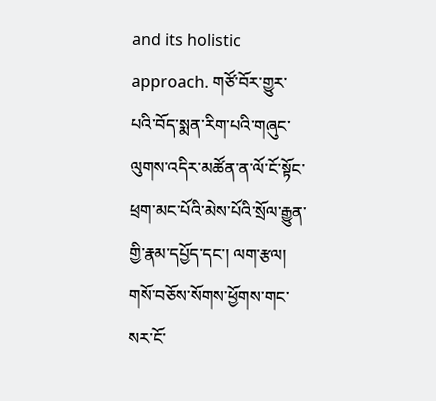and its holistic approach. གཙོ་བོར་གྱུར་པའི་བོད་སྨན་རིག་པའི་གཞུང་ལུགས་འདིར་མཚོན་ན་ལོ་ངོ་སྟོང་ཕྲག་མང་པོའི་མེས་པོའི་སྲོལ་རྒྱུན་གྱི་རྣམ་དཔྱོད་དང་། ལག་རྩལ། གསོ་བཅོས་སོགས་ཕྱོགས་གང་སར་ངོ་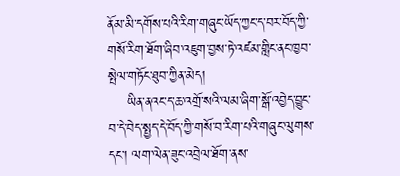ནོམ་མི་དགོས་པའི་རིག་གཞུང་ཡོད་ཀྱང་ད་བར་བོད་ཀྱི་གསོ་རིག་ཐོག་ཞིབ་འཇུག་བྱས་ཏེ་འཛམ་གླིང་ནང་ཁྱབ་སྤེལ་གཏོང་ཐུབ་ཀྱིན་མེད།
    ཡིན་ནའང་ད་ཆ་འགྲོ་སའི་ལམ་ཞིག་སྒོ་འབྱེད་བྱུང་བ་དེ་བེད་སྤྱད་དེ་བོད་ཀྱི་གསོ་བ་རིག་པའི་གཞུང་ལུགས་དང་། ལག་ལེན་ཟུང་འབྲེལ་ཐོག་ནས་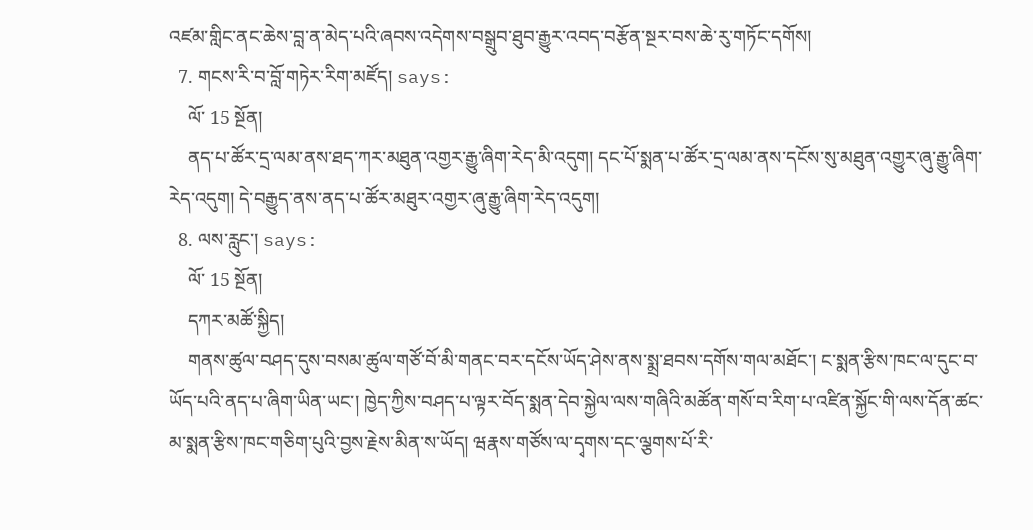འཛམ་གླིང་ནང་ཆེས་བླ་ན་མེད་པའི་ཞབས་འདེགས་བསྒྲུབ་ཐུབ་རྒྱུར་འབད་བརྩོན་སྔར་བས་ཆེ་རུ་གཏོང་དགོས།
  7. གངས་རི་བ་བློ་གཏེར་རིག་མཛོད། says:
    ལོ་ 15 སྔོན།
    ནད་པ་ཚོར་དྲ་ལམ་ནས་ཐད་ཀར་མཐུན་འགྱར་རྒྱུ་ཞིག་རེད་མི་འདུག། དང་པོ་སྨན་པ་ཚོར་དྲ་ལམ་ནས་དངོས་སུ་མཐུན་འགྱུར་ཞུ་རྒྱུ་ཞིག་རེད་འདུག། དེ་བརྒྱུད་ནས་ནད་པ་ཚོར་མཐུར་འགྱར་ཞུ་རྒྱུ་ཞིག་རེད་འདུག།
  8. ལས་རླུང་། says:
    ལོ་ 15 སྔོན།
    དཀར་མཚོ་སྐྱིད།
    གནས་ཚུལ་བཤད་དུས་བསམ་ཚུལ་གཙོ་བོ་མི་གནང་བར་དངོས་ཡོད་ཤེས་ནས་སྨྲ་ཐབས་དགོས་གལ་མཐོང་། ང་སྨན་རྩིས་ཁང་ལ་དུང་བ་ཡོད་པའི་ནད་པ་ཞིག་ཡིན་ཡང་། ཁྱེད་ཀྱིས་བཤད་པ་ལྟར་བོད་སྨན་དེབ་སྐྱེལ་ལས་གཞིའི་མཚོན་གསོ་བ་རིག་པ་འཛིན་སྐྱོང་གི་ལས་དོན་ཚང་མ་སྨན་རྩིས་ཁང་གཅིག་པུའི་བྱས་རྗེས་མིན་ས་ཡོད། ཝརྣས་གཙོས་ལ་དྭགས་དང་ལྕགས་པོ་རི་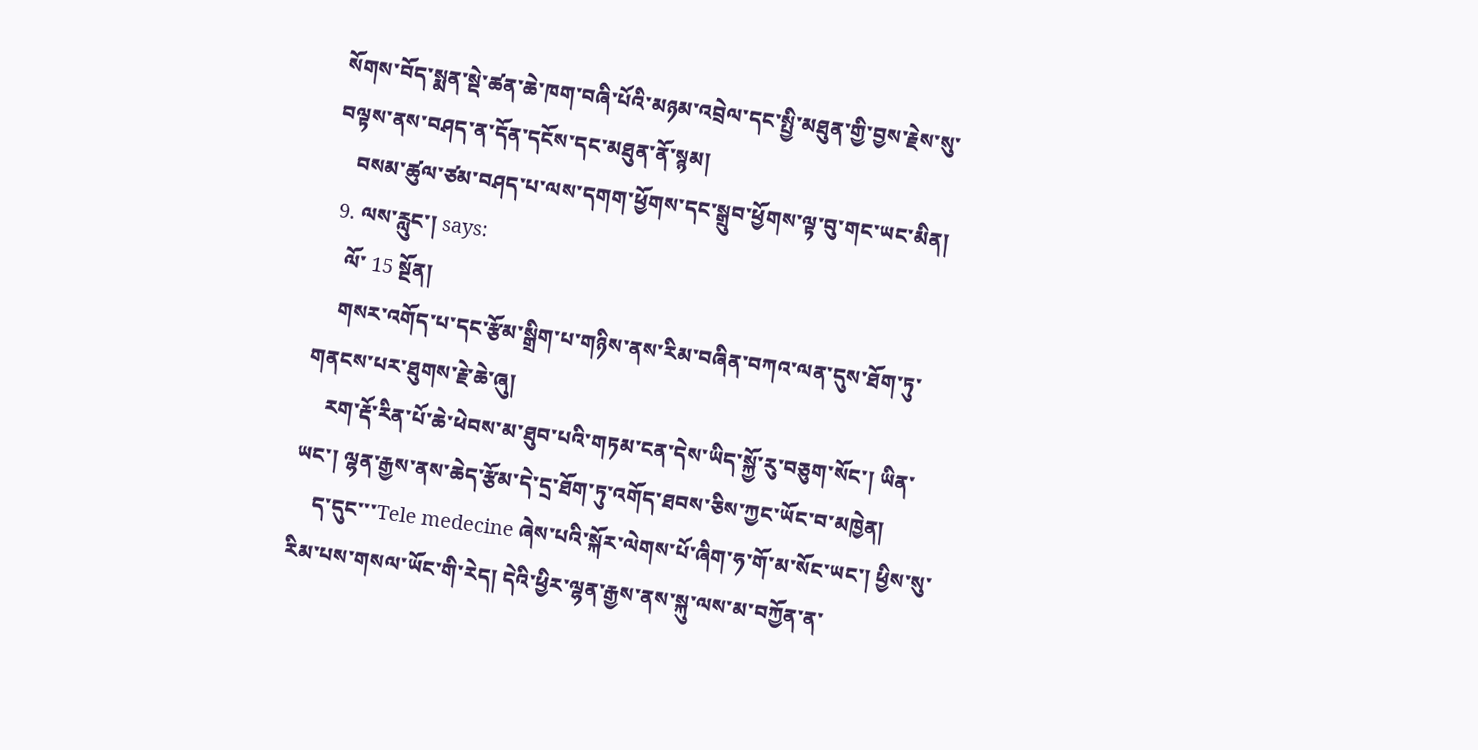སོགས་བོད་སྨན་སྡེ་ཚན་ཆེ་ཁག་བཞི་པོའི་མཉམ་འབྲེལ་དང་སྤྱི་མཐུན་གྱི་བྱས་རྗེས་སུ་བལྟས་ནས་བཤད་ན་དོན་དངོས་དང་མཐུན་ནོ་སྙམ།
    བསམ་ཚུལ་ཙམ་བཤད་པ་ལས་དགག་ཕྱོགས་དང་སྒྲུབ་ཕྱོགས་ལྟ་བུ་གང་ཡང་མིན།
  9. ལས་རླུང་། says:
    ལོ་ 15 སྔོན།
    གསར་འགོད་པ་དང་རྩོམ་སྒྲིག་པ་གཉིས་ནས་རིམ་བཞིན་བཀའ་ལན་དུས་ཐོག་ཏུ་གནངས་པར་ཐུགས་རྗེ་ཆེ་ཞུ།
    རག་རྡོ་རིན་པོ་ཆེ་ཕེབས་མ་ཐུབ་པའི་གཏམ་ངན་དེས་ཡིད་སྐྱོ་རུ་བཅུག་སོང་། ཡིན་ཡང་། ལྷན་རྒྱས་ནས་ཆེད་རྩོམ་དེ་དྲ་ཐོག་ཏུ་འགོད་ཐབས་ཅིས་ཀྱང་ཡོང་བ་མཁྱེན།
    ད་དུང་་་Tele medecine ཞེས་པའི་སྐོར་ལེགས་པོ་ཞིག་ཧ་གོ་མ་སོང་ཡང་། ཕྱིས་སུ་རིམ་པས་གསལ་ཡོང་གི་རེད། དེའི་ཕྱིར་ལྷན་རྒྱས་ནས་སྐུ་ལས་མ་བཀྱོན་ན་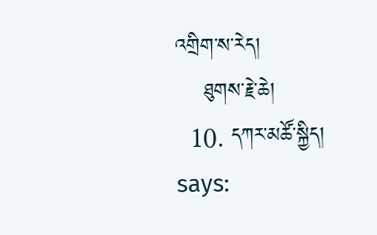འགྲིག་ས་རེད།
    ཐུགས་རྗེ་ཆེ།
  10. དཀར་མཚོ་སྐྱིད། says: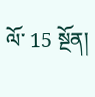ལོ་ 15 སྔོན།